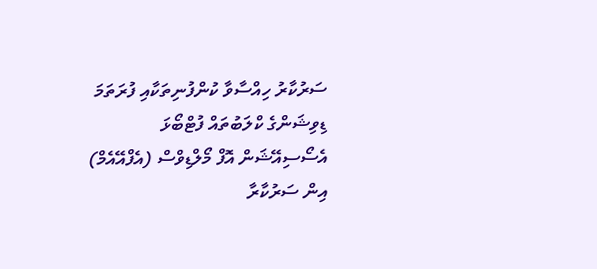ސަރުކާރު ހިއްސާވާ ކުންފުނިތަކާއި ފުރަތަމަ ޑިވިޝަންގެ ކްލަބުތައް ފުޓްބޯޅަ އެސޯސިއޭޝަން އޮފް މޯލްޑިވްސް (އެފްއޭއެމް) އިން ސަރުކާރާ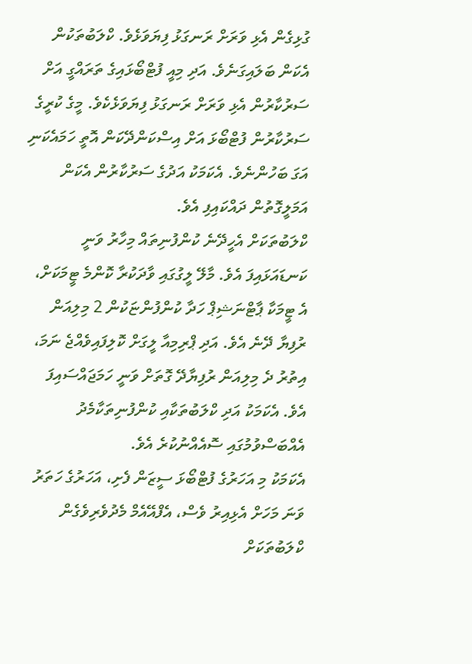ގުޅިގެން އެޅި ވަރަށް ރަނގަޅު ފިޔަވަޅެވެ. ކްލަބުތަކުން އެކަން ބަލައިގަނެވެ. އަދި މިއީ ފުޓްބޯޅައިގެ ތަރައްގީ އަށް ސަރުކާރުން އެޅި ވަރަށް ރަނގަޅު ފިޔަވަޅެކެވެ. މީގެ ކުރީގެ ސަރުކާރުން ފުޓްބޯޅަ އަށް އިސްކަންދޭކަން އޮތީ ހަމައެކަނި އަގަ ބަހުންނެވެ. އެކަމަކު އަދުގެ ސަރުކާރުން އެކަން އަމަލީގޮތުން ދައްކައިފި އެވެ.
ކްލަބުތަކަށް އެހީދޭނެ ކުންފުނިތައް މިހާރު ވަނީ ކަނޑައަޅައިފަ އެވެ. މާލޭ ލީގުގައި ވާދަކުރާ ކޮންމެ ޓީމަކަށް، އެ ޓީމަކާ ޕާޓްނަޝިޕް ހަދާ ކުންފުންޏަކުން 2 މިލިއަން ރުފިޔާ ދޭނެ އެވެ. އަދި ޕްރިމިއާ ލީގަށް ކޮލިފައިވެއްޖެ ނަމަ، އިތުރު ދެ މިލިއަން ރުފިޔާދޭ ގޮތަށް ވަނީ ހަމަޖައްސައިފަ އެވެ. އެކަމަކު އަދި ކްލަބުތަކާއި ކުންފުނިތަކާމެދު އެއްބަސްވުމުގައި ސޮއެއްނުކުރެ އެވެ.
އެކަމަކު މި އަހަރުގެ ފުޓްބޯޅަ ސީޒަން ފެށި، އަހަރުގެ ހަތަރު ވަނަ މަހަށް އެޅިއިރު ވެސް، އެފްއޭއެމް މެދުވެރިވެގެން ކްލަބުތަކަށް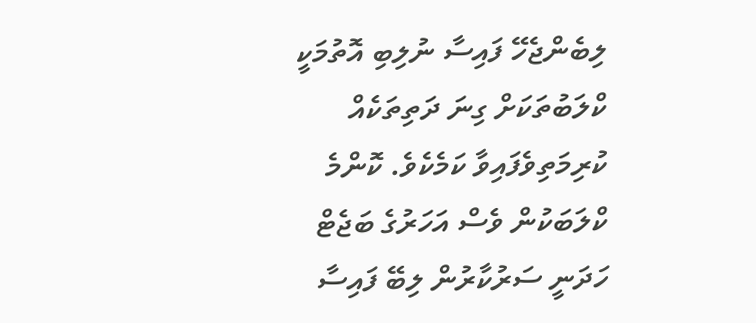ލިބެންޖެހޭ ފައިސާ ނުލިބި އޮތުމަކީ ކްލަބުތަކަށް ގިނަ ދަތިތަކެއް ކުރިމަތިވެފައިވާ ކަމެކެވެ. ކޮންމެ ކްލަބަކުން ވެސް އަހަރުގެ ބަޖެޓް ހަދަނީ ސަރުކާރުން ލިބޭ ފައިސާ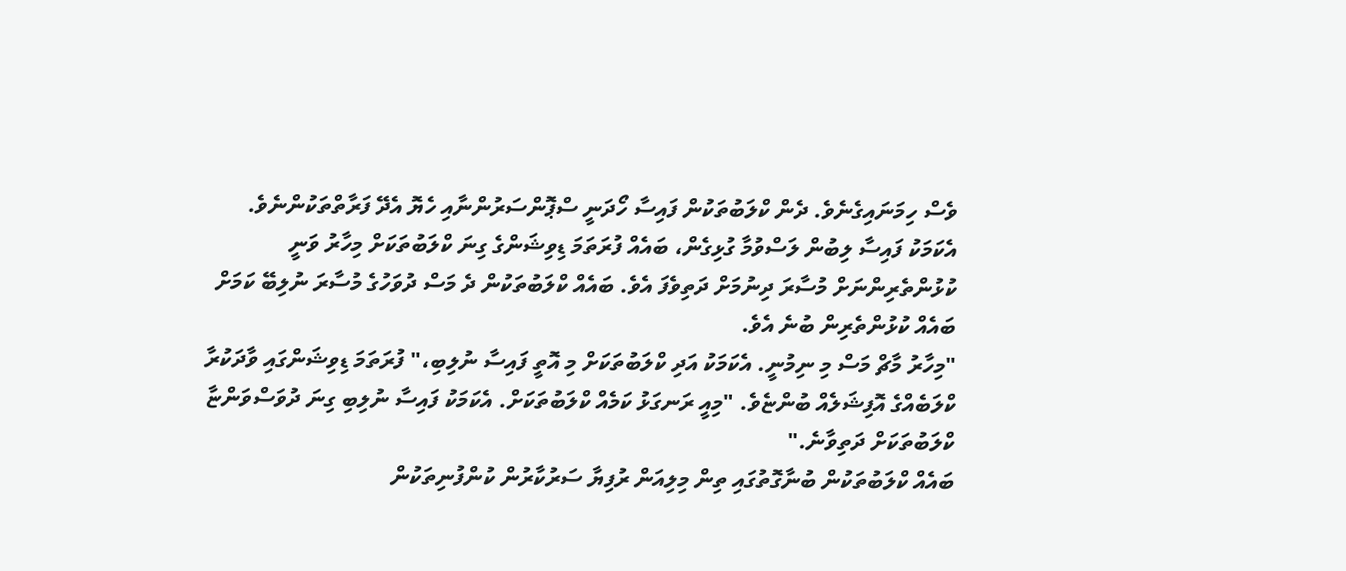ވެސް ހިމަނައިގެނެވެ. ދެން ކްލަބުތަކުން ފައިސާ ހޯދަނީ ސްޕޮންސަރުންނާއި ހެޔޮ އެދޭ ފަރާތްތަކުންނެވެ.
އެކަމަކު ފައިސާ ލިބުން ލަސްވުމާ ގުޅިގެން، ބައެއް ފުރަތަމަ ޑިވިޝަންގެ ގިނަ ކްލަބުތަކަށް މިހާރު ވަނީ ކުޅުންތެރިންނަށް މުސާރަ ދިނުމަށް ދަތިވެފަ އެވެ. ބައެއް ކްލަބުތަކުން ދެ މަސް ދުވަހުގެ މުސާރަ ނުލިބޭ ކަމަށް ބައެއް ކުޅުންތެރިން ބުނެ އެވެ.
"މިހާރު މާޗް މަސް މި ނިމުނީ. އެކަމަކު އަދި ކްލަބުތަކަށް މި އޮތީ ފައިސާ ނުލިބި،" ފުރަތަމަ ޑިވިޝަންގައި ވާދަކުރާ ކްލަބެއްގެ އޮފިޝަލެއް ބުންޏެވެ. "މިއީ ރަނގަޅު ކަމެއް ކްލަބުތަކަށް. އެކަމަކު ފައިސާ ނުލިބި ގިނަ ދުވަސްވަންޏާ ކްލަބުތަކަށް ދަތިވާނެ."
ބައެއް ކްލަބުތަކުން ބުނާގޮތުގައި ތިން މިލިއަން ރުފިޔާ ސަރުކާރުން ކުންފުނިތަކުން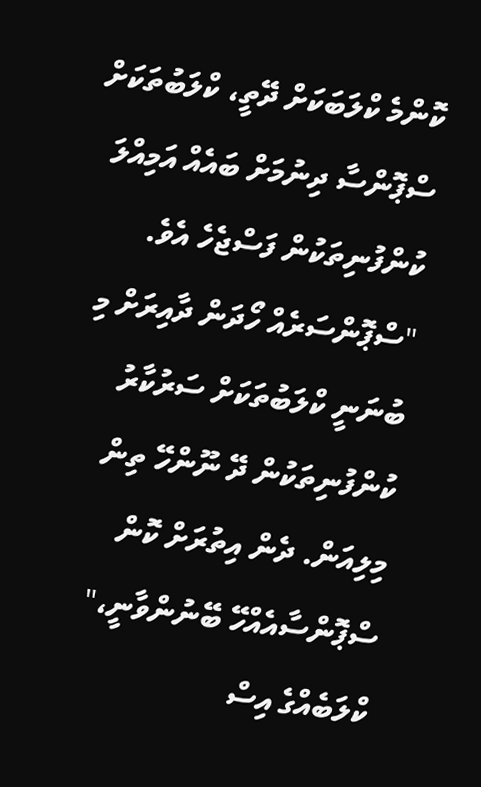ކޮންމެ ކްލަބަކަށް ދޭތީ، ކްލަބުތަކަށް ސްޕޮންސާ ދިނުމަށް ބައެއް އަމިއްލަ ކުންފުނިތަކުން ފަސްޖެހެ އެވެ.
"ސްޕޮންސަރެއް ހޯދަން ދާއިރަށް މި ބުނަނީ ކްލަބުތަކަށް ސަރުކާރު ކުންފުނިތަކުން ދޭ ނޫންހޭ ތިން މިލިއަން. ދެން އިތުރަށް ކޮން ސްޕޮންސާއެއްހޭ ބޭނުންވާނީ،" ކްލަބެއްގެ އިސް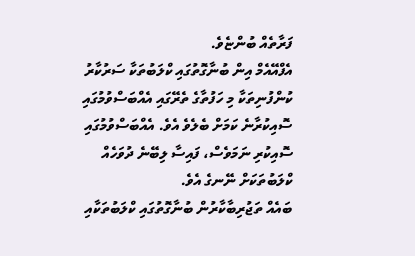ފަރާތެއް ބުންޏެވެ.
އެފްއޭއެމް އިން ބުނާގޮތުގައި ކްލަބުތަކާ ސަރުކާރު ކުންފުނިތަކާ މި ހަފުތާގެ ތެރޭގައި އެއްބަސްވުމުގައި ސޮއިކުރާނެ ކަމަށް ބެލެވެ އެވެ. އެއްބަސްވުމުގައި ސޮއިކުރި ނަމަވެސް، ފައިސާ ލިބޭނެ ދުވަހެއް ކްލަބުތަކަށް ނޭނގެ އެވެ.
ބައެއް ތަޖުރިބާކާރުން ބުނާގޮތުގައި ކްލަބުތަކާއި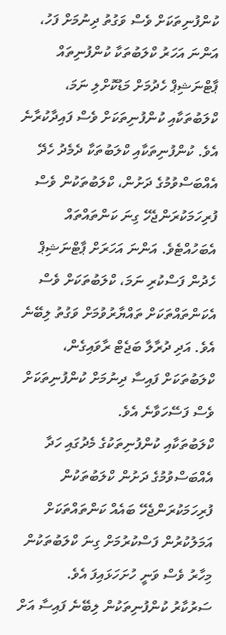ކުންފުނިތަކަށް ވެސް ވަގުތު ދިނުމަށް ފަހު، އަންނަ އަހަރު ކްލަބުތަކާ ކުންފުނިތައް ޕާޓްނަޝިޕް ހެދުމަށް މަޑުކޮށްލި ނަމަ، ކްލަބުތަކާއި ކުންފުނިތަކަށް ވެސް ފައިދާކުރާނެ އެވެ. ކުންފުނިތަކާއި ކްލަބުތަކާ ދެމެދު ހެދޭ އެއްބަސްވުމުގެ ދަށުން، ކްލަބުތަކުން ވެސް ފުރިހަމަކުރަންޖެހޭ ގިނަ ކަންތައްތައް އެބަހުއްޓެވެ. އަންނަ އަހަރަށް ޕާޓްނަޝިޕް ހެދުން ފަސްކުރި ނަމަ، ކްލަބުތަކަށް ވެސް އެކަންތައްތަކަށް ތައްޔާރުވުމަށް ވަގުތު ލިބޭނެ އެވެ. އަދި ދުރާލާ ބަޖެޓް ރާވައިގެން، ކްލަބުތަކަށް ފައިސާ ދިނުމަށް ކުންފުނިތަކަށް ވެސް ފަސޭހަވާނެ އެވެ.
ކްލަބުތަކާއި ކުންފުނިތަކުގެ މެދުގައި ހަދާ އެއްބަސްވުމުގެ ދަށުން ކްލަބުތަކުން ފުރިހަމަކުރަންޖެހޭ ބައެއް ކަންތައްތަކަށް އަމަލުކުރުން ފަސްކުރުމަށް ގިނަ ކްލަބުތަކުން މިހާރު ވެސް ވަނީ ހުށަހަޅައިފަ އެވެ.
ސަރުކާރު ކުންފުނިތަކުން ލިބޭނެ ފައިސާ އަށް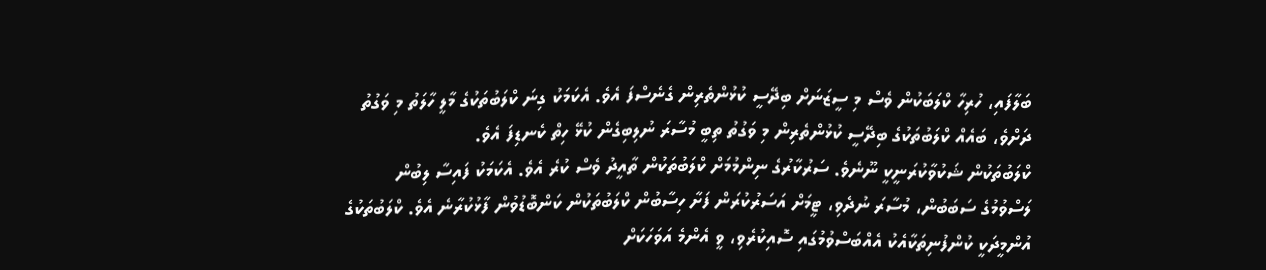ބަލާފައި، ހުރިހާ ކްލަބަކުން ވެސް މި ސީޒަނަށް ބިދޭސީ ކުޅުންތެރިން ގެނެސްފަ އެވެ. އެކަމަކު ގިނަ ކްލަބުތަކުގެ މާލީ ހާލަތު މި ވަގުތު ދަށްވެ، ބައެއް ކްލަބުތަކުގެ ބިދޭސީ ކުޅުންތެރިން މި ވަގުތު ތިބީ މުސާރަ ނުލިބިގެން ކުޅޭ ހިތް ކެނޑިފަ އެވެ.
ކްލަބުތަކުން ޝަކުވާކުރަނީކީ ނޫނެވެ. ސަރުކާރުގެ ނިންމުމަށް ކްލަބުތަކުން ތާއީދު ވެސް ކުރެ އެވެ. އެކަމަކު ފައިސާ ލިބުން ލަސްވުމުގެ ސަބަބުން، މުސާރަ ނުދެވި، ޓީމަށް އަސަރުކުރަން ފަށާ ހިސާބުން ކްލަބުތަކުން ކަންބޮޑުވުން ފާޅުކުރާނެ އެވެ. ކްލަބުތަކުގެ އުންމީދަކީ ކުންފުނިތަކާއެކު އެއްބަސްވުމުގައި ސޮއިކުރެވި، ވީ އެންމެ އަވަހަކަށް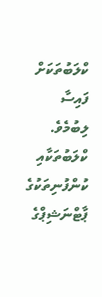ކްލަބުތަކަށް ފައިސާ ލިބުމެވެ. ކްލަބުތަކާއި ކުންފުނިތަކުގެ ޕާޓްނަޝިޕްގެ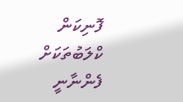ފޮނިކަން ކްލަބުތަކަށް ފެންނާނީ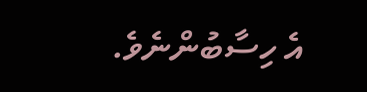އެ ހިސާބުންނެވެ.